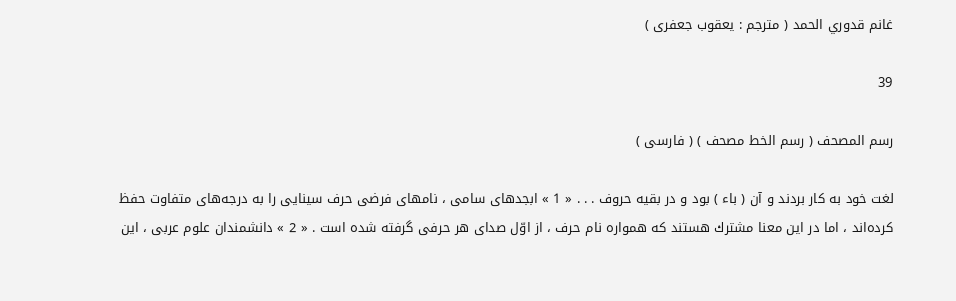غانم قدوري الحمد ( مترجم : يعقوب جعفرى )

39

رسم المصحف ( رسم الخط مصحف ) ( فارسى )

لغت خود به كار بردند و آن ( باء ) بود و در بقيه حروف . . . « 1 » ابجدهاى سامى ، نامهاى فرضى حرف سينايى را به درجه‌هاى متفاوت حفظ كرده‌اند ، اما در اين معنا مشترك هستند كه همواره نام حرف ، از اوّل صداى هر حرفى گرفته شده است . « 2 » دانشمندان علوم عربى ، اين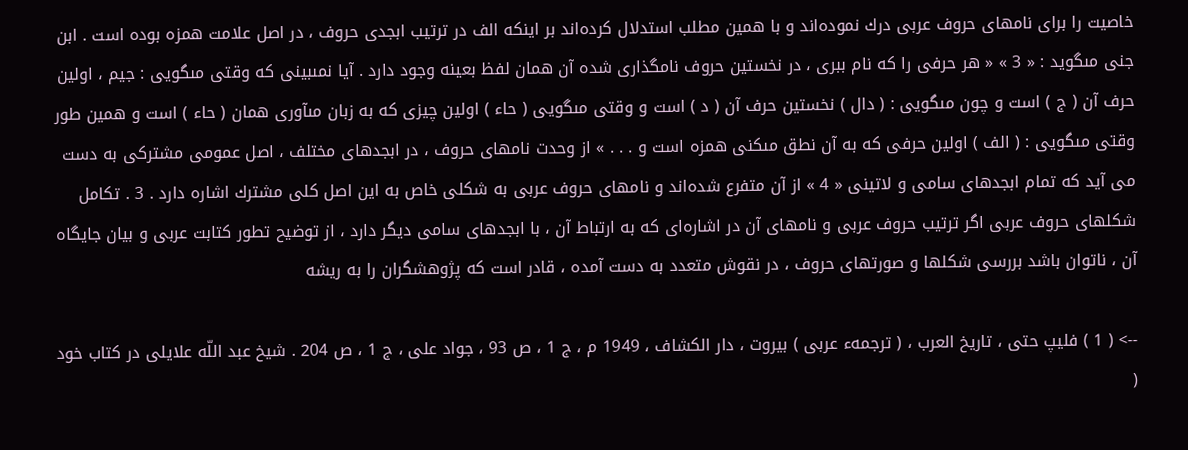خاصيت را براى نامهاى حروف عربى درك نموده‌اند و با همين مطلب استدلال كرده‌اند بر اينكه الف در ترتيب ابجدى حروف ، در اصل علامت همزه بوده است . ابن جنى مىگويد : « 3 » « هر حرفى را كه نام ببرى ، در نخستين حروف نامگذارى شده آن همان لفظ بعينه وجود دارد . آيا نمىبينى كه وقتى مىگويى : جيم ، اولين حرف آن ( ج ) است و چون مىگويى : ( دال ) نخستين حرف آن ( د ) است و وقتى مىگويى ( حاء ) اولين چيزى كه به زبان مىآورى همان ( حاء ) است و همين طور وقتى مىگويى : ( الف ) اولين حرفى كه به آن نطق مىكنى همزه است و . . . » از وحدت نامهاى حروف ، در ابجدهاى مختلف ، اصل عمومى مشتركى به دست مى آيد كه تمام ابجدهاى سامى و لاتينى « 4 » از آن متفرع شده‌اند و نامهاى حروف عربى به شكلى خاص به اين اصل كلى مشترك اشاره دارد . 3 . تكامل شكلهاى حروف عربى اگر ترتيب حروف عربى و نامهاى آن در اشاره‌اى كه به ارتباط آن ، با ابجدهاى سامى ديگر دارد ، از توضيح تطور كتابت عربى و بيان جايگاه آن ، ناتوان باشد بررسى شكلها و صورتهاى حروف ، در نقوش متعدد به دست آمده ، قادر است كه پژوهشگران را به ريشه

--> ( 1 ) فليپ حتى ، تاريخ العرب ، ( ترجمهء عربى ) بيروت ، دار الكشاف ، 1949 م ، ج 1 ، ص 93 ، جواد على ، ج 1 ، ص 204 . شيخ عبد اللّه علايلى در كتاب خود (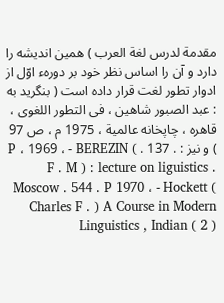مقدمة لدرس لغة العرب ) همين انديشه را دارد و آن را اساس نظر خود بر دورهء اوّل از ادوار تطور لغت قرار داده است ( بنگريد به : عبد الصبور شاهين ، فى التطور اللغوى ، قاهره ، چاپخانه عالمية ، 1975 م ، ص 97 ) و نيز : . 137 . P ، 1969 ، - BEREZIN ( F . M ) : lecture on liguistics . Moscow . 544 . P 1970 ، - Hockett ( Charles F . ) A Course in Modern Linguistics , Indian ( 2 )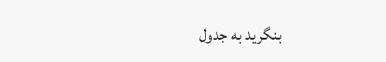بنگريد به جدول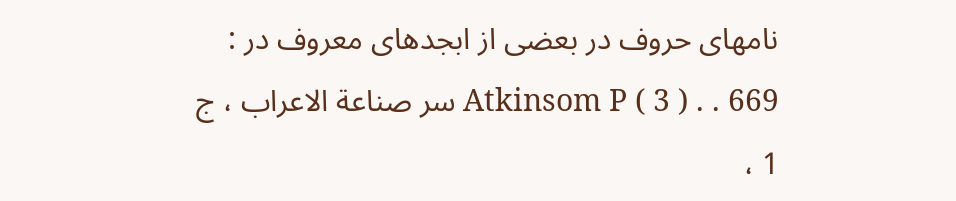نامهاى حروف در بعضى از ابجدهاى معروف در : 669 . . Atkinsom P ( 3 ) سر صناعة الاعراب ، ج 1 ،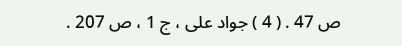ص 47 . ( 4 ) جواد على ، ج 1 ، ص 207 .